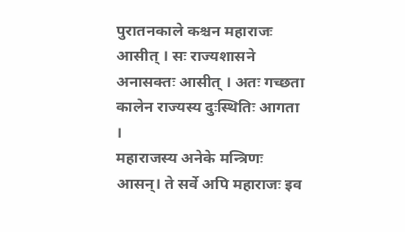पुरातनकाले कश्चन महाराजः आसीत् । सः राज्यशासने अनासक्तः आसीत् । अतः गच्छता कालेन राज्यस्य दुःस्थितिः आगता ।
महाराजस्य अनेके मन्त्रिणः आसन्। ते सर्वे अपि महाराजः इव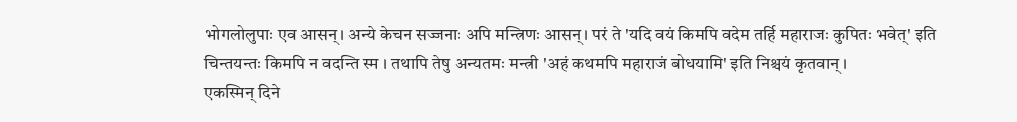भोगलोलुपाः एव आसन्। अन्ये केचन सज्जनाः अपि मन्त्रिणः आसन्। परं ते 'यदि वयं किमपि वदेम तर्हि महाराजः कुपितः भवेत्' इति चिन्तयन्तः किमपि न वदन्ति स्म । तथापि तेषु अन्यतमः मन्त्री 'अहं कथमपि महाराजं बोधयामि' इति निश्चयं कृतवान् ।
एकस्मिन् दिने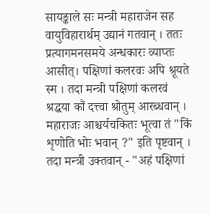सायङ्काले सः मन्त्री महाराजेन सह वायुविहारार्थम् उद्यानं गतवान् । ततः प्रत्यागमनसमये अन्धकारः व्याप्तः आसीत्। पक्षिणां कलरवः अपि श्रूयते स्म । तदा मन्त्री पक्षिणां कलरवं श्रद्धया कौं दत्त्वा श्रोतुम् आरब्धवान् ।
महाराजः आश्चर्यचकितः भूत्वा तं "किं शृणोति भोः भवान् ?" इति पृष्टवान् ।
तदा मन्त्री उक्तवान् - "अहं पक्षिणां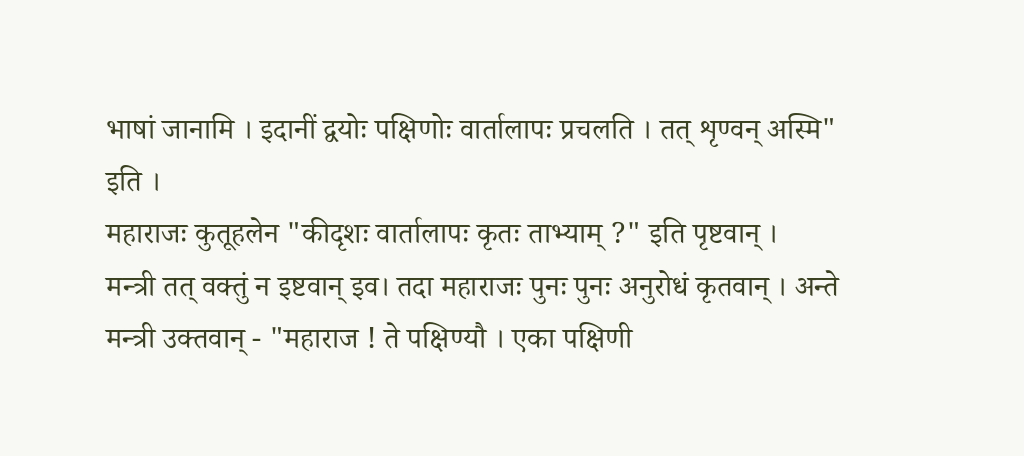भाषां जानामि । इदानीं द्वयोः पक्षिणोः वार्तालापः प्रचलति । तत् शृण्वन् अस्मि" इति ।
महाराजः कुतूहलेन "कीदृशः वार्तालापः कृतः ताभ्याम् ?" इति पृष्टवान् ।
मन्त्री तत् वक्तुं न इष्टवान् इव। तदा महाराजः पुनः पुनः अनुरोधं कृतवान् । अन्ते मन्त्री उक्तवान् - "महाराज ! ते पक्षिण्यौ । एका पक्षिणी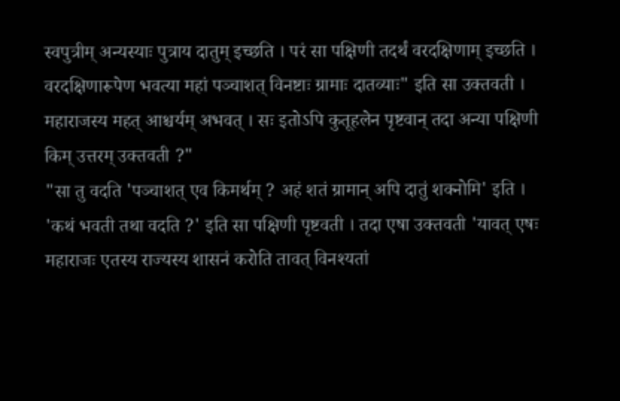स्वपुत्रीम् अन्यस्याः पुत्राय दातुम् इच्छति । परं सा पक्षिणी तदर्थं वरदक्षिणाम् इच्छति । वरदक्षिणारूपेण भवत्या महां पञ्चाशत् विनष्टाः ग्रामाः दातव्याः" इति सा उक्तवती ।
महाराजस्य महत् आश्चर्यम् अभवत् । सः इतोऽपि कुतूहलेन पृष्टवान् तदा अन्या पक्षिणी किम् उत्तरम् उक्तवती ?"
"सा तु वदति 'पञ्चाशत् एव किमर्थम् ? अहं शतं ग्रामान् अपि दातुं शक्नोमि' इति ।
'कथं भवती तथा वदति ?' इति सा पक्षिणी पृष्टवती । तदा एषा उक्तवती 'यावत् एषः महाराजः एतस्य राज्यस्य शासनं करोति तावत् विनश्यतां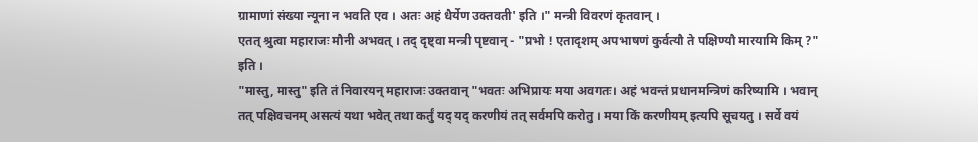ग्रामाणां संख्या न्यूना न भवति एव । अतः अहं धैर्येण उक्तवती' इति ।" मन्त्री विवरणं कृतवान् ।
एतत् श्रुत्वा महाराजः मौनी अभवत् । तद् दृष्ट्वा मन्त्री पृष्टवान् - "प्रभो ! एतादृशम् अपभाषणं कुर्वत्यौ ते पक्षिण्यौ मारयामि किम् ?" इति ।
"मास्तु, मास्तु" इति तं निवारयन् महाराजः उक्तवान् "भवतः अभिप्रायः मया अवगतः। अहं भवन्तं प्रधानमन्त्रिणं करिष्यामि । भवान् तत् पक्षिवचनम् असत्यं यथा भवेत् तथा कर्तुं यद् यद् करणीयं तत् सर्वमपि करोतु । मया किं करणीयम् इत्यपि सूचयतु । सर्वे वयं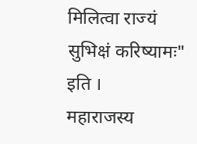मिलित्वा राज्यं सुभिक्षं करिष्यामः" इति ।
महाराजस्य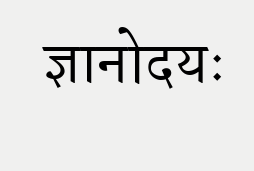ज्ञानोदयः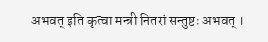अभवत् इति कृत्वा मन्त्री नितरां सन्तुष्टः अभवत् ।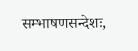सम्भाषणसन्देशः,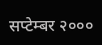सप्टेम्बर २०००